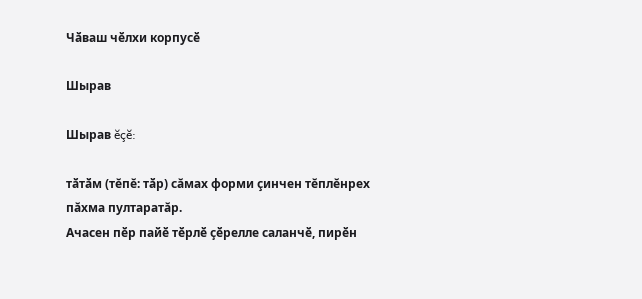Чӑваш чӗлхи корпусӗ

Шырав

Шырав ĕçĕ:

тӑтӑм (тĕпĕ: тӑр) сăмах форми çинчен тĕплĕнрех пăхма пултаратăр.
Ачасен пӗр пайӗ тӗрлӗ ҫӗрелле саланчӗ, пирӗн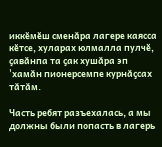иккӗмӗш сменӑра лагере каясса кӗтсе, хуларах юлмалла пулчӗ, ҫавӑнпа та ҫак хушӑра эп 'хамӑн пионерсемпе курнӑҫсах тӑтӑм.

Часть ребят разъехалась, а мы должны были попасть в лагерь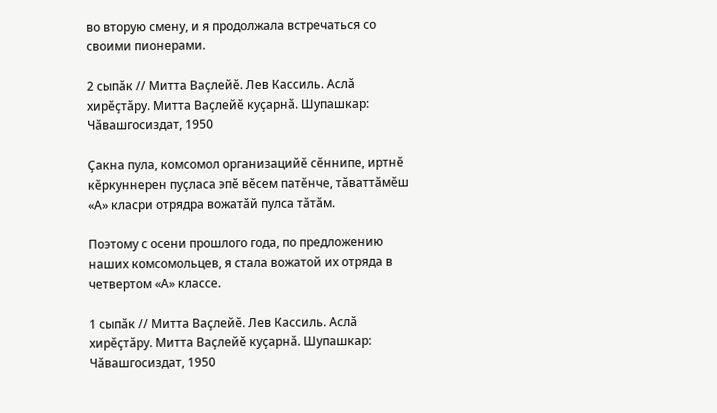во вторую смену, и я продолжала встречаться со своими пионерами.

2 сыпӑк // Митта Ваҫлейӗ. Лев Кассиль. Аслӑ хирӗҫтӑру. Митта Ваҫлейӗ куҫарнӑ. Шупашкар: Чӑвашгосиздат, 1950

Ҫакна пула, комсомол организацийӗ сӗннипе, иртнӗ кӗркуннерен пуҫласа эпӗ вӗсем патӗнче, тӑваттӑмӗш «А» класри отрядра вожатӑй пулса тӑтӑм.

Поэтому с осени прошлого года, по предложению наших комсомольцев, я стала вожатой их отряда в четвертом «А» классе.

1 сыпӑк // Митта Ваҫлейӗ. Лев Кассиль. Аслӑ хирӗҫтӑру. Митта Ваҫлейӗ куҫарнӑ. Шупашкар: Чӑвашгосиздат, 1950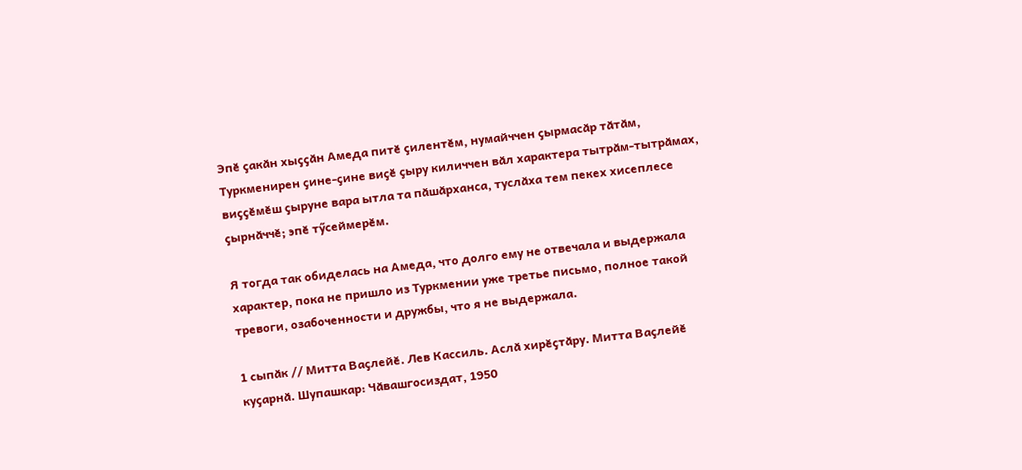Эпӗ ҫакӑн хыҫҫӑн Амеда питӗ ҫилентӗм, нумайччен ҫырмасӑр тӑтӑм, Туркменирен ҫине-ҫине виҫӗ ҫыру киличчен вӑл характера тытрӑм-тытрӑмах, виҫҫӗмӗш ҫыруне вара ытла та пӑшӑрханса, туслӑха тем пекех хисеплесе ҫырнӑччӗ; эпӗ тӳсеймерӗм.

Я тогда так обиделась на Амеда, что долго ему не отвечала и выдержала характер, пока не пришло из Туркмении уже третье письмо, полное такой тревоги, озабоченности и дружбы, что я не выдержала.

1 сыпӑк // Митта Ваҫлейӗ. Лев Кассиль. Аслӑ хирӗҫтӑру. Митта Ваҫлейӗ куҫарнӑ. Шупашкар: Чӑвашгосиздат, 1950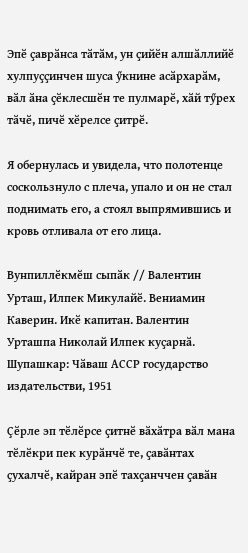Эпӗ ҫаврӑнса тӑтӑм, ун ҫийӗн алшӑллийӗ хулпуҫҫинчен шуса ӳкнине асӑрхарӑм, вӑл ӑна ҫӗклесшӗн те пулмарӗ, хӑй тӳрех тӑчӗ, пичӗ хӗрелсе ҫитрӗ.

Я обернулась и увидела, что полотенце соскользнуло с плеча, упало и он не стал поднимать его, а стоял выпрямившись и кровь отливала от его лица.

Вунпиллӗкмӗш сыпӑк // Валентин Урташ, Илпек Микулайӗ. Вениамин Каверин. Икӗ капитан. Валентин Урташпа Николай Илпек куҫарнӑ. Шупашкар: Чӑваш АССР государство издательстви, 1951

Ҫӗрле эп тӗлӗрсе ҫитнӗ вӑхӑтра вӑл мана тӗлӗкри пек курӑнчӗ те, ҫавӑнтах ҫухалчӗ, кайран эпӗ тахҫанччен ҫавӑн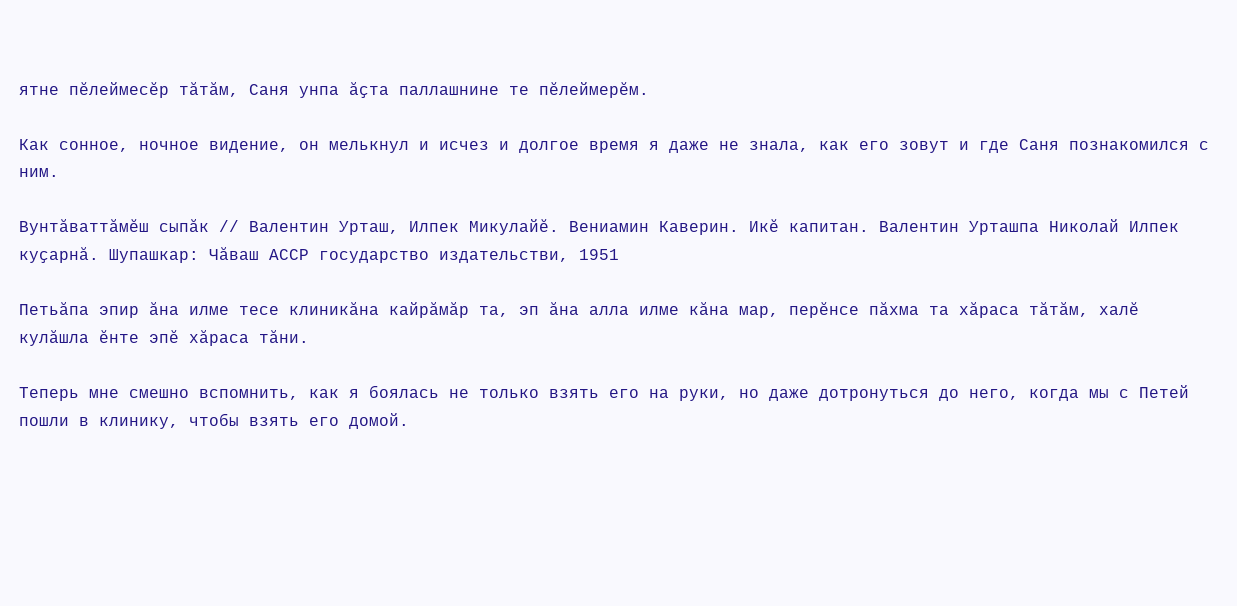ятне пӗлеймесӗр тӑтӑм, Саня унпа ӑҫта паллашнине те пӗлеймерӗм.

Как сонное, ночное видение, он мелькнул и исчез и долгое время я даже не знала, как его зовут и где Саня познакомился с ним.

Вунтӑваттӑмӗш сыпӑк // Валентин Урташ, Илпек Микулайӗ. Вениамин Каверин. Икӗ капитан. Валентин Урташпа Николай Илпек куҫарнӑ. Шупашкар: Чӑваш АССР государство издательстви, 1951

Петьӑпа эпир ӑна илме тесе клиникӑна кайрӑмӑр та, эп ӑна алла илме кӑна мар, перӗнсе пӑхма та хӑраса тӑтӑм, халӗ кулӑшла ӗнте эпӗ хӑраса тӑни.

Теперь мне смешно вспомнить, как я боялась не только взять его на руки, но даже дотронуться до него, когда мы с Петей пошли в клинику, чтобы взять его домой.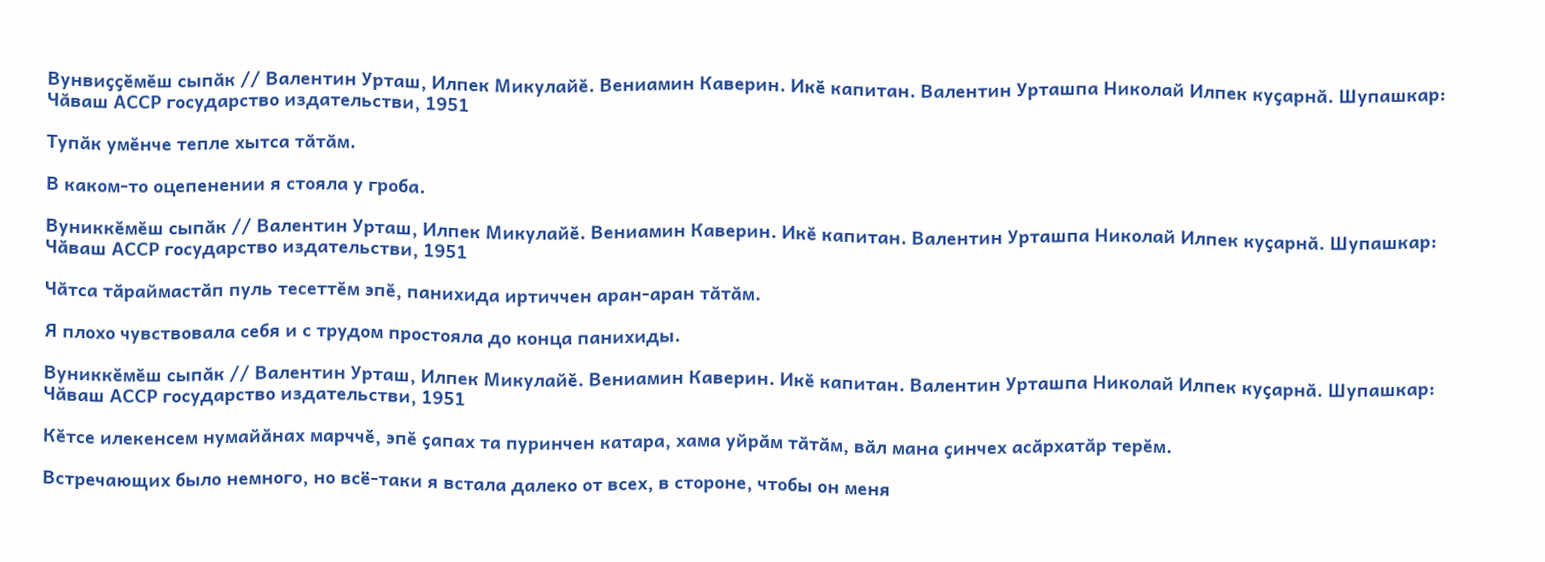Вунвиҫҫӗмӗш сыпӑк // Валентин Урташ, Илпек Микулайӗ. Вениамин Каверин. Икӗ капитан. Валентин Урташпа Николай Илпек куҫарнӑ. Шупашкар: Чӑваш АССР государство издательстви, 1951

Тупӑк умӗнче тепле хытса тӑтӑм.

В каком-то оцепенении я стояла у гроба.

Вуниккӗмӗш сыпӑк // Валентин Урташ, Илпек Микулайӗ. Вениамин Каверин. Икӗ капитан. Валентин Урташпа Николай Илпек куҫарнӑ. Шупашкар: Чӑваш АССР государство издательстви, 1951

Чӑтса тӑраймастӑп пуль тесеттӗм эпӗ, панихида иртиччен аран-аран тӑтӑм.

Я плохо чувствовала себя и с трудом простояла до конца панихиды.

Вуниккӗмӗш сыпӑк // Валентин Урташ, Илпек Микулайӗ. Вениамин Каверин. Икӗ капитан. Валентин Урташпа Николай Илпек куҫарнӑ. Шупашкар: Чӑваш АССР государство издательстви, 1951

Кӗтсе илекенсем нумайӑнах марччӗ, эпӗ ҫапах та пуринчен катара, хама уйрӑм тӑтӑм, вӑл мана ҫинчех асӑрхатӑр терӗм.

Встречающих было немного, но всё-таки я встала далеко от всех, в стороне, чтобы он меня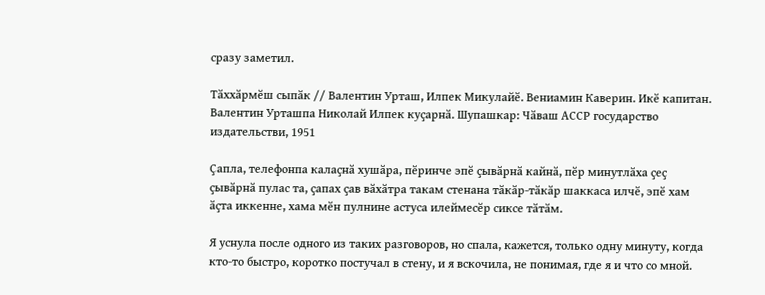сразу заметил.

Тӑххӑрмӗш сыпӑк // Валентин Урташ, Илпек Микулайӗ. Вениамин Каверин. Икӗ капитан. Валентин Урташпа Николай Илпек куҫарнӑ. Шупашкар: Чӑваш АССР государство издательстви, 1951

Ҫапла, телефонпа калаҫнӑ хушӑра, пӗринче эпӗ ҫывӑрнӑ кайнӑ, пӗр минутлӑха ҫеҫ ҫывӑрнӑ пулас та, ҫапах ҫав вӑхӑтра такам стенана тӑкӑр-тӑкӑр шаккаса илчӗ, эпӗ хам ӑҫта иккенне, хама мӗн пулнине астуса илеймесӗр сиксе тӑтӑм.

Я уснула после одного из таких разговоров, но спала, кажется, только одну минуту, когда кто-то быстро, коротко постучал в стену, и я вскочила, не понимая, где я и что со мной.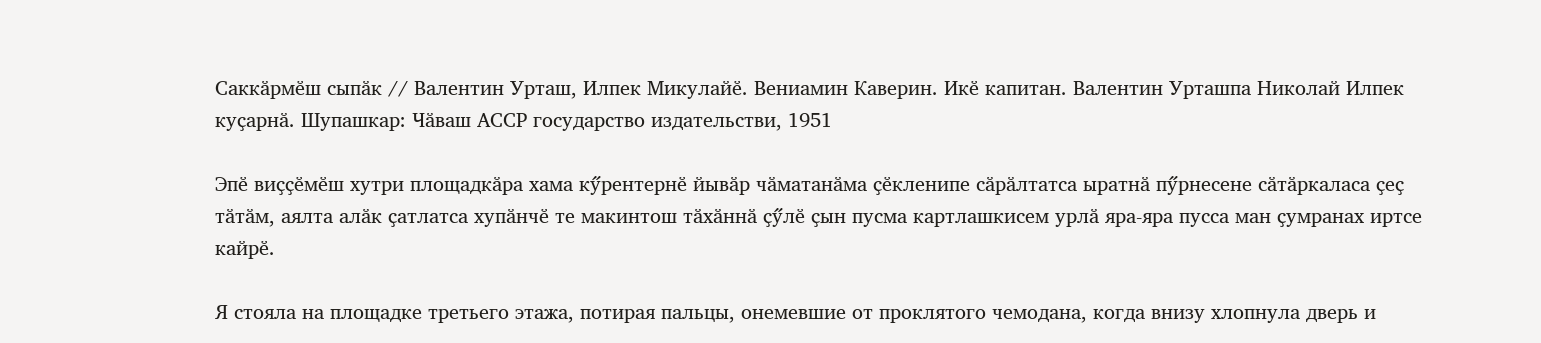Саккӑрмӗш сыпӑк // Валентин Урташ, Илпек Микулайӗ. Вениамин Каверин. Икӗ капитан. Валентин Урташпа Николай Илпек куҫарнӑ. Шупашкар: Чӑваш АССР государство издательстви, 1951

Эпӗ виҫҫӗмӗш хутри площадкӑра хама кӳрентернӗ йывӑр чӑматанӑма ҫӗкленипе сӑрӑлтатса ыратнӑ пӳрнесене сӑтӑркаласа ҫеҫ тӑтӑм, аялта алӑк ҫатлатса хупӑнчӗ те макинтош тӑхӑннӑ ҫӳлӗ ҫын пусма картлашкисем урлӑ яра-яра пусса ман ҫумранах иртсе кайрӗ.

Я стояла на площадке третьего этажа, потирая пальцы, онемевшие от проклятого чемодана, когда внизу хлопнула дверь и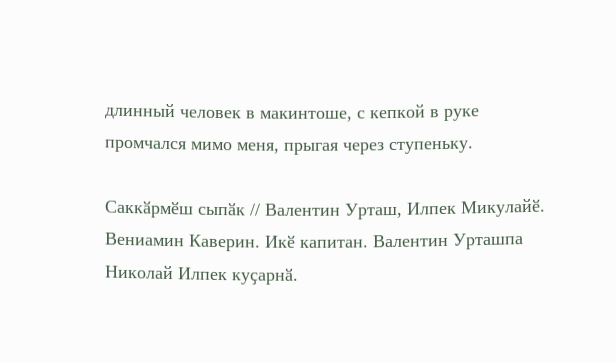длинный человек в макинтоше, с кепкой в руке промчался мимо меня, прыгая через ступеньку.

Саккӑрмӗш сыпӑк // Валентин Урташ, Илпек Микулайӗ. Вениамин Каверин. Икӗ капитан. Валентин Урташпа Николай Илпек куҫарнӑ.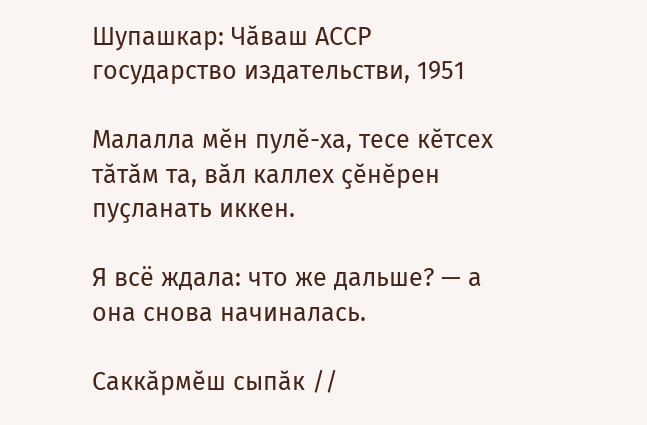Шупашкар: Чӑваш АССР государство издательстви, 1951

Малалла мӗн пулӗ-ха, тесе кӗтсех тӑтӑм та, вӑл каллех ҫӗнӗрен пуҫланать иккен.

Я всё ждала: что же дальше? — а она снова начиналась.

Саккӑрмӗш сыпӑк //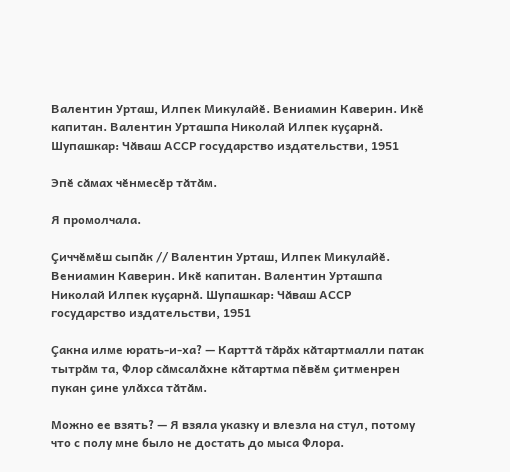Валентин Урташ, Илпек Микулайӗ. Вениамин Каверин. Икӗ капитан. Валентин Урташпа Николай Илпек куҫарнӑ. Шупашкар: Чӑваш АССР государство издательстви, 1951

Эпӗ сӑмах чӗнмесӗр тӑтӑм.

Я промолчала.

Ҫиччӗмӗш сыпӑк // Валентин Урташ, Илпек Микулайӗ. Вениамин Каверин. Икӗ капитан. Валентин Урташпа Николай Илпек куҫарнӑ. Шупашкар: Чӑваш АССР государство издательстви, 1951

Ҫакна илме юрать-и-ха? — Карттӑ тӑрӑх кӑтартмалли патак тытрӑм та, Флор сӑмсалӑхне кӑтартма пӗвӗм ҫитменрен пукан ҫине улӑхса тӑтӑм.

Можно ее взять? — Я взяла указку и влезла на стул, потому что с полу мне было не достать до мыса Флора.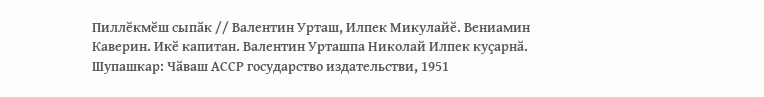Пиллӗкмӗш сыпӑк // Валентин Урташ, Илпек Микулайӗ. Вениамин Каверин. Икӗ капитан. Валентин Урташпа Николай Илпек куҫарнӑ. Шупашкар: Чӑваш АССР государство издательстви, 1951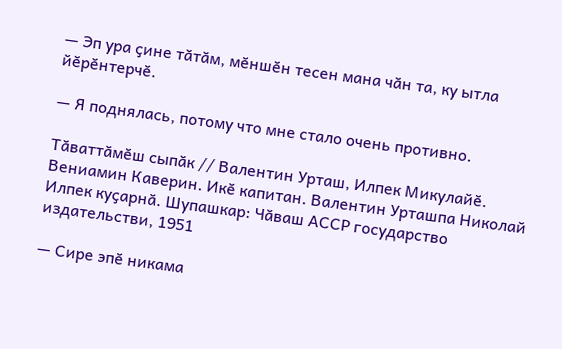— Эп ура ҫине тӑтӑм, мӗншӗн тесен мана чӑн та, ку ытла йӗрӗнтерчӗ.

— Я поднялась, потому что мне стало очень противно.

Тӑваттӑмӗш сыпӑк // Валентин Урташ, Илпек Микулайӗ. Вениамин Каверин. Икӗ капитан. Валентин Урташпа Николай Илпек куҫарнӑ. Шупашкар: Чӑваш АССР государство издательстви, 1951

— Сире эпӗ никама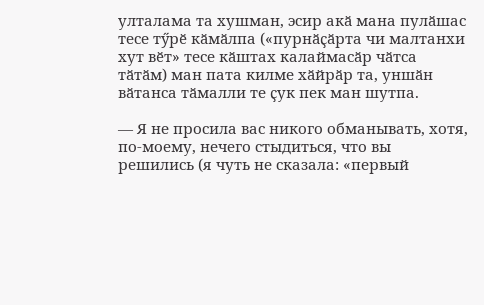улталама та хушман, эсир акӑ мана пулӑшас тесе тӳрӗ кӑмӑлпа («пурнӑҫӑрта чи малтанхи хут вӗт» тесе кӑштах калаймасӑр чӑтса тӑтӑм) ман пата килме хӑйрӑр та, уншӑн вӑтанса тӑмалли те ҫук пек ман шутпа.

— Я не просила вас никого обманывать, хотя, по-моему, нечего стыдиться, что вы решились (я чуть не сказала: «первый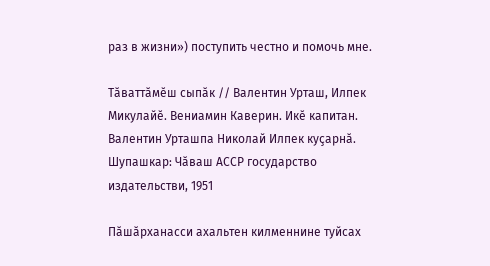раз в жизни») поступить честно и помочь мне.

Тӑваттӑмӗш сыпӑк // Валентин Урташ, Илпек Микулайӗ. Вениамин Каверин. Икӗ капитан. Валентин Урташпа Николай Илпек куҫарнӑ. Шупашкар: Чӑваш АССР государство издательстви, 1951

Пӑшӑрханасси ахальтен килменнине туйсах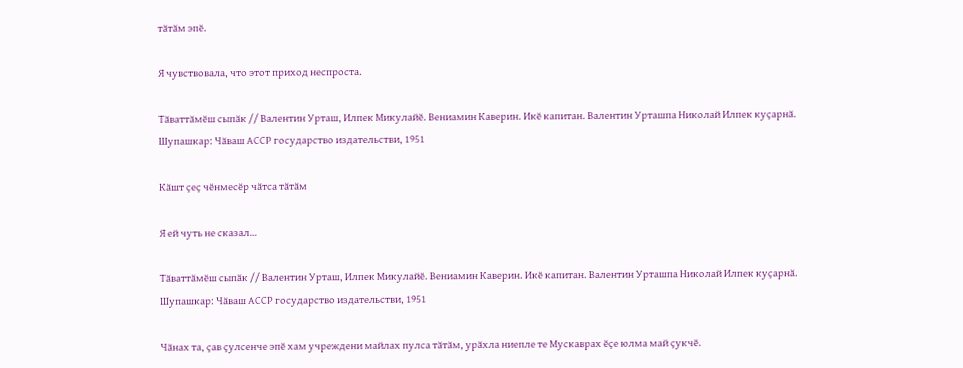тӑтӑм эпӗ.

Я чувствовала, что этот приход неспроста.

Тӑваттӑмӗш сыпӑк // Валентин Урташ, Илпек Микулайӗ. Вениамин Каверин. Икӗ капитан. Валентин Урташпа Николай Илпек куҫарнӑ. Шупашкар: Чӑваш АССР государство издательстви, 1951

Кӑшт ҫеҫ чӗнмесӗр чӑтса тӑтӑм

Я ей чуть не сказал…

Тӑваттӑмӗш сыпӑк // Валентин Урташ, Илпек Микулайӗ. Вениамин Каверин. Икӗ капитан. Валентин Урташпа Николай Илпек куҫарнӑ. Шупашкар: Чӑваш АССР государство издательстви, 1951

Чӑнах та, ҫав ҫулсенче эпӗ хам учреждени майлах пулса тӑтӑм, урӑхла ниепле те Мускаврах ӗҫе юлма май ҫукчӗ.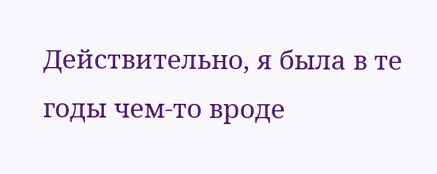Действительно, я была в те годы чем-то вроде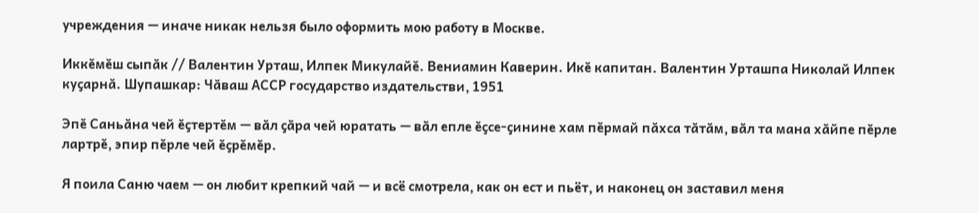учреждения — иначе никак нельзя было оформить мою работу в Москве.

Иккӗмӗш сыпӑк // Валентин Урташ, Илпек Микулайӗ. Вениамин Каверин. Икӗ капитан. Валентин Урташпа Николай Илпек куҫарнӑ. Шупашкар: Чӑваш АССР государство издательстви, 1951

Эпӗ Саньӑна чей ӗҫтертӗм — вӑл ҫӑра чей юратать — вӑл епле ӗҫсе-ҫинине хам пӗрмай пӑхса тӑтӑм, вӑл та мана хӑйпе пӗрле лартрӗ, эпир пӗрле чей ӗҫрӗмӗр.

Я поила Саню чаем — он любит крепкий чай — и всё смотрела, как он ест и пьёт, и наконец он заставил меня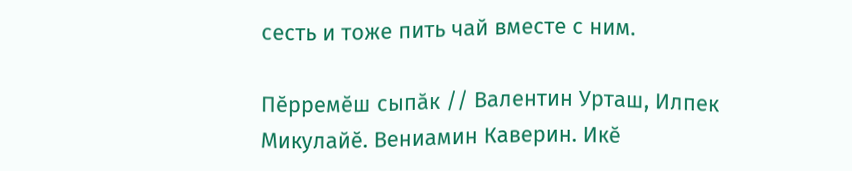сесть и тоже пить чай вместе с ним.

Пӗрремӗш сыпӑк // Валентин Урташ, Илпек Микулайӗ. Вениамин Каверин. Икӗ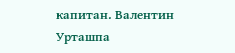капитан. Валентин Урташпа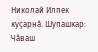Николай Илпек куҫарнӑ. Шупашкар: Чӑваш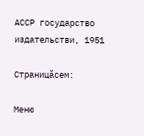АССР государство издательстви, 1951

Страницăсем:

Меню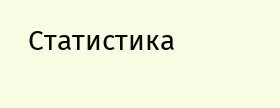Статистика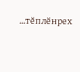...тĕплӗнрех